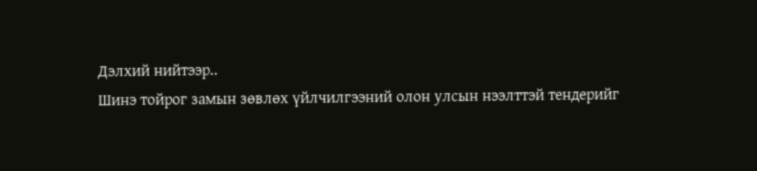Дэлхий нийтээр..
Шинэ тойрог замын зөвлөх үйлчилгээний олон улсын нээлттэй тендерийг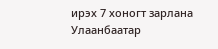ирэх 7 хоногт зарлана
Улаанбаатар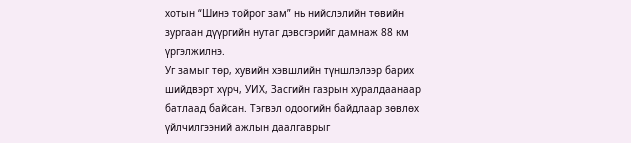хотын “Шинэ тойрог зам” нь нийслэлийн төвийн зургаан дүүргийн нутаг дэвсгэрийг дамнаж 88 км үргэлжилнэ.
Уг замыг төр, хувийн хэвшлийн түншлэлээр барих шийдвэрт хүрч, УИХ, Засгийн газрын хуралдаанаар батлаад байсан. Тэгвэл одоогийн байдлаар зөвлөх үйлчилгээний ажлын даалгаврыг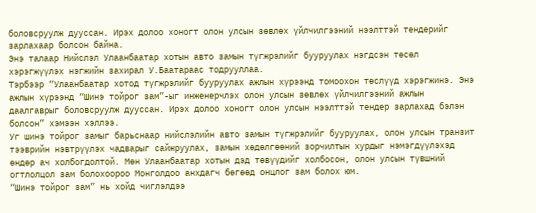боловсруулж дууссан. Ирэх долоо хоногт олон улсын зөвлөх үйлчилгээний нээлттэй тендерийг зарлахаар болсон байна.
Энэ талаар Нийслэл Улаанбаатар хотын авто замын түгжрэлийг бууруулах нэгдсэн төсөл хэрэгжүүлэх нэгжийн захирал У.Баатараас тодрууллаа.
Тэрбээр “Улаанбаатар хотод түгжрэлийг бууруулах ажлын хүрээнд томоохон төслүүд хэрэгжинэ. Энэ ажлын хүрээнд “Шинэ тойрог зам”-ыг инженерчлэх олон улсын зөвлөх үйлчилгээний ажлын даалгаврыг боловсруулж дууссан. Ирэх долоо хоногт олон улсын нээлттэй тендер зарлахад бэлэн болсон” хэмээн хэллээ.
Уг шинэ тойрог замыг барьснаар нийслэлийн авто замын түгжрэлийг бууруулах, олон улсын транзит тээврийн нэвтрүүлэх чадварыг сайжруулах, замын хөдөлгөөний зорчилтын хурдыг нэмэгдүүлэхэд өндөр ач холбогдолтой. Мөн Улаанбаатар хотын дэд төвүүдийг холбосон, олон улсын түвшний огтлолцол зам болохоороо Монголдоо анхдагч бөгөөд онцлог зам болох юм.
“Шинэ тойрог зам” нь хойд чиглэлдээ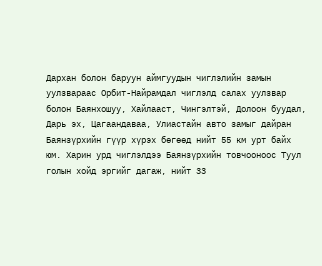Дархан болон баруун аймгуудын чиглэлийн замын уулзвараас Орбит-Найрамдал чиглэлд салах уулзвар болон Баянхошуу, Хайлааст, Чингэлтэй, Долоон буудал, Дарь эх, Цагаандаваа, Улиастайн авто замыг дайран Баянзүрхийн гүүр хүрэх бөгөөд нийт 55 км урт байх юм. Харин урд чиглэлдээ Баянзүрхийн товчооноос Туул голын хойд эргийг дагаж, нийт 33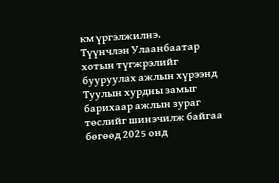км үргэлжилнэ.
Түүнчлэн Улаанбаатар хотын түгжрэлийг бууруулах ажлын хүрээнд Туулын хурдны замыг барихаар ажлын зураг төслийг шинэчилж байгаа бөгөөд 2025 онд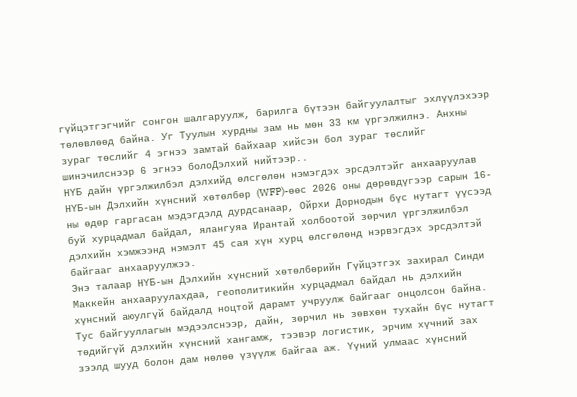гүйцэтгэгчийг сонгон шалгаруулж, барилга бүтээн байгуулалтыг эхлүүлэхээр төлөвлөөд байна. Уг Туулын хурдны зам нь мөн 33 км үргэлжилнэ. Анхны зураг төслийг 4 эгнээ замтай байхаар хийсэн бол зураг төслийг шинэчилснээр 6 эгнээ болоДэлхий нийтээр..
НҮБ дайн үргэлжилбэл дэлхийд өлсгөлөн нэмэгдэх эрсдэлтэйг анхааруулав
НҮБ-ын Дэлхийн хүнсний хөтөлбөр (WFP)-өөс 2026 оны дөрөвдүгээр сарын 16-ны өдөр гаргасан мэдэгдэлд дурдсанаар, Ойрхи Дорнодын бүс нутагт үүсээд буй хурцадмал байдал, ялангуяа Ирантай холбоотой зөрчил үргэлжилбэл дэлхийн хэмжээнд нэмэлт 45 сая хүн хурц өлсгөлөнд нэрвэгдэх эрсдэлтэй байгааг анхааруулжээ.
Энэ талаар НҮБ-ын Дэлхийн хүнсний хөтөлбөрийн Гүйцэтгэх захирал Синди Маккейн анхааруулахдаа, геополитикийн хурцадмал байдал нь дэлхийн хүнсний аюулгүй байдалд ноцтой дарамт учруулж байгааг онцолсон байна.
Тус байгууллагын мэдээлснээр, дайн, зөрчил нь зөвхөн тухайн бүс нутагт төдийгүй дэлхийн хүнсний хангамж, тээвэр логистик, эрчим хүчний зах зээлд шууд болон дам нөлөө үзүүлж байгаа аж. Үүний улмаас хүнсний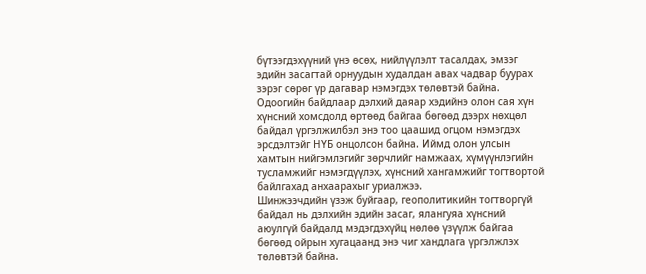бүтээгдэхүүний үнэ өсөх, нийлүүлэлт тасалдах, эмзэг эдийн засагтай орнуудын худалдан авах чадвар буурах зэрэг сөрөг үр дагавар нэмэгдэх төлөвтэй байна.
Одоогийн байдлаар дэлхий даяар хэдийнэ олон сая хүн хүнсний хомсдолд өртөөд байгаа бөгөөд дээрх нөхцөл байдал үргэлжилбэл энэ тоо цаашид огцом нэмэгдэх эрсдэлтэйг НҮБ онцолсон байна. Иймд олон улсын хамтын нийгэмлэгийг зөрчлийг намжаах, хүмүүнлэгийн тусламжийг нэмэгдүүлэх, хүнсний хангамжийг тогтвортой байлгахад анхаарахыг уриалжээ.
Шинжээчдийн үзэж буйгаар, геополитикийн тогтворгүй байдал нь дэлхийн эдийн засаг, ялангуяа хүнсний аюулгүй байдалд мэдэгдэхүйц нөлөө үзүүлж байгаа бөгөөд ойрын хугацаанд энэ чиг хандлага үргэлжлэх төлөвтэй байна.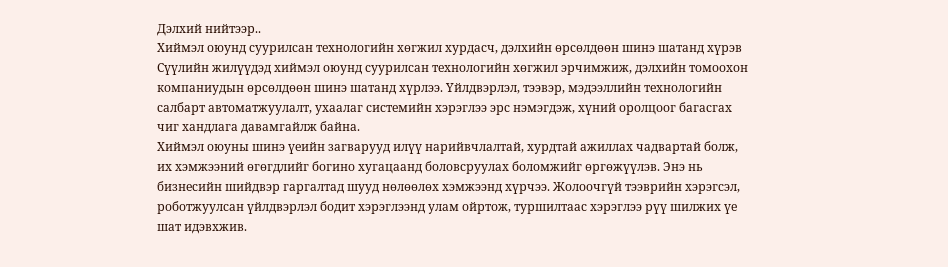Дэлхий нийтээр..
Хиймэл оюунд суурилсан технологийн хөгжил хурдасч, дэлхийн өрсөлдөөн шинэ шатанд хүрэв
Сүүлийн жилүүдэд хиймэл оюунд суурилсан технологийн хөгжил эрчимжиж, дэлхийн томоохон компаниудын өрсөлдөөн шинэ шатанд хүрлээ. Үйлдвэрлэл, тээвэр, мэдээллийн технологийн салбарт автоматжуулалт, ухаалаг системийн хэрэглээ эрс нэмэгдэж, хүний оролцоог багасгах чиг хандлага давамгайлж байна.
Хиймэл оюуны шинэ үеийн загварууд илүү нарийвчлалтай, хурдтай ажиллах чадвартай болж, их хэмжээний өгөгдлийг богино хугацаанд боловсруулах боломжийг өргөжүүлэв. Энэ нь бизнесийн шийдвэр гаргалтад шууд нөлөөлөх хэмжээнд хүрчээ. Жолоочгүй тээврийн хэрэгсэл, роботжуулсан үйлдвэрлэл бодит хэрэглээнд улам ойртож, туршилтаас хэрэглээ рүү шилжих үе шат идэвхжив.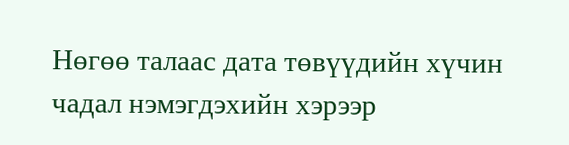Нөгөө талаас дата төвүүдийн хүчин чадал нэмэгдэхийн хэрээр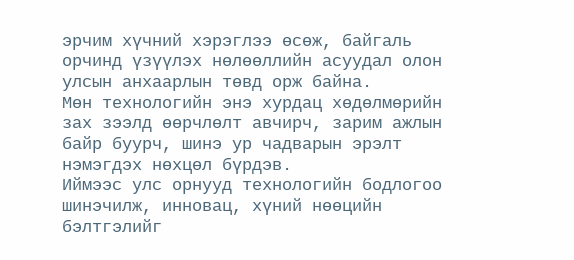эрчим хүчний хэрэглээ өсөж, байгаль орчинд үзүүлэх нөлөөллийн асуудал олон улсын анхаарлын төвд орж байна.
Мөн технологийн энэ хурдац хөдөлмөрийн зах зээлд өөрчлөлт авчирч, зарим ажлын байр буурч, шинэ ур чадварын эрэлт нэмэгдэх нөхцөл бүрдэв.
Иймээс улс орнууд технологийн бодлогоо шинэчилж, инновац, хүний нөөцийн бэлтгэлийг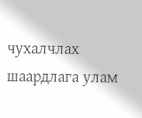чухалчлах шаардлага улам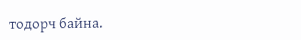тодорч байна.